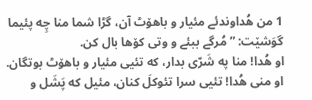1 من هُداوندئے مئیار و باهۆٹ آن، گڑا شما منا چِه پئیما گوَشێت: ”مُرگے ببئے و وتی کۆها بال کن.
او هُدا! منا په شَرّی بدار، که تئیی مئیار و باهۆٹ بوتگان.
او منی هُدا! تئیی سرا تئوکلَ کنان، مئیل که پَشَل و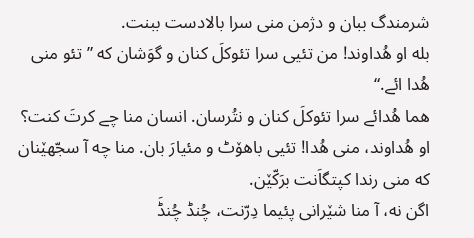شرمندگ ببان و دژمن منی سرا بالادست ببنت.
بله او هُداوند! من تئیی سرا تئوکلَ کنان و گوَشان که ”تئو منی هُدا ائے.“
هما هُدائے سرا تئوکلَ کنان و نتُرسان. انسان منا چے کرتَ کنت؟
او هُداوند، منی هُدا! تئیی باهۆٹ و مئیارَ بان. منا چه آ سجّهێنان که منی رندا کپتگاَنت برَکّێن.
اگن نه، آ منا شێرانی پئیما دِرّنت، چُنڈ چُنڈَ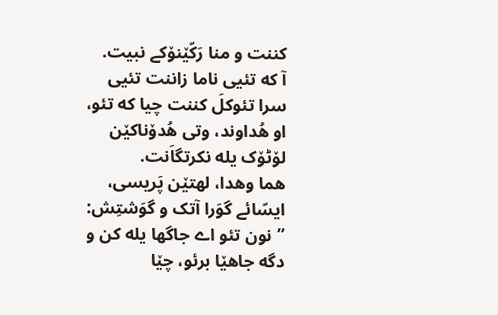کننت و منا رَکّێنۆکے نبیت.
آ که تئیی ناما زاننت تئیی سرا تئوکلَ کننت چیا که تئو، او هُداوند، وتی هُدۆناکێن لۆٹۆک یله نکرتگاَنت.
هما وهدا، لهتێن پَریسی، ایسّائے گوَرا آتک و گوَشتِش: ”نون تئو اے جاگها یله کن و دگه جاهێا برئو، چێا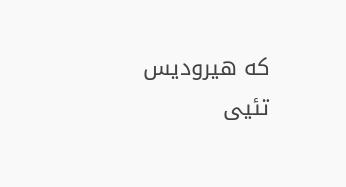که هیرودیس تئیی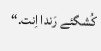کُشگئے رَندا اِنت.“